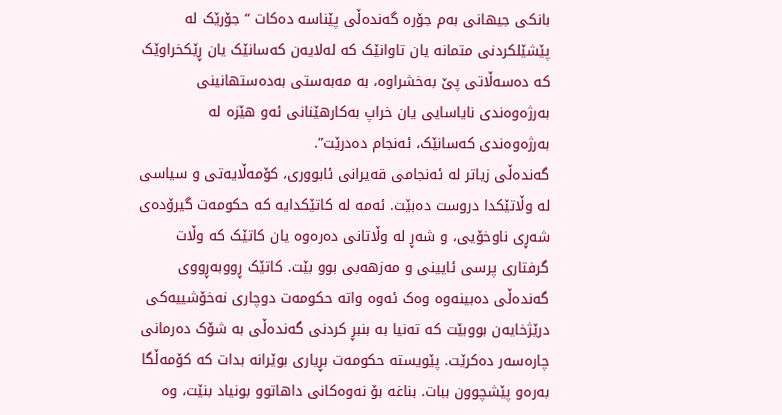بانکی جیهانی بەم جۆرە گەندەڵی پێناسە دەکات “ جۆرێک لە پێشێلکردنی متمانە یان تاوانێک کە لەلایەن کەسانێک یان ڕێکخراوێک کە دەسەڵاتی پێ بەخشراوە، بە مەبەستی بەدەستهانینی بەرژەوەندی نایاسایی یان خراپ بەکارهێنانی ئەو هێزە لە بەرژەوەندی کەسانێک، ئەنجام دەدرێت”.
گەندەڵی زیاتر لە ئەنجامی قەیرانی ئابووری، کۆمەڵایەتی و سیاسی لە وڵاتێکدا دروست دەبێت. ئەمە لە کاتێکدایە کە حکومەت گیرۆدەی شەڕی ناوخۆیی، و شەڕ لە وڵاتانی دەرەوە یان کاتێک کە وڵات گرفتاری پرسی ئایینی و مەزهەبی بوو بێت. کاتێک ڕووبەڕووی گەندەڵی دەبینەوە وەک ئەوە واتە حکومەت دوچاری نەخۆشییەکی درێژخایەن بووبێت کە تەنیا بە بنبڕ کردنی گەندەڵی بە شۆک دەرمانی چارەسەر دەکرێت. پێویستە حکومەت بڕیاری بوێرانە بدات کە کۆمەڵگا بەرەو پێشچوون ببات. بناغە بۆ نەوەکانی داهاتوو بونیاد بنێت، وە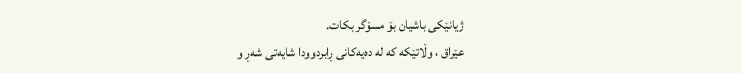ژیانێکی باشیان بۆ مسۆگر بکات.
عێراق ، وڵاتێکە کە لە دەیەکانی ڕابردوودا شایەتی شەڕ و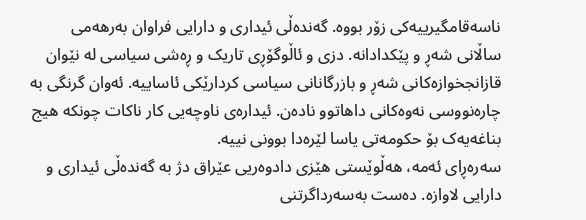ناسەقامگیرییەکی زۆر بووە. گەندەڵی ئیداری و دارایی فراوان بەرهەمی ساڵانی شەڕ و پێکدادانە. دزی و ئاڵوگۆڕی تاریک و ڕەشی سیاسی لە نێوان قازانجخوازەکانی شەڕ و بازرگانانی سیاسی کردارێکی ئاساییە. ئەوان گرنگی بە چارەنووسی نەوەکانی داهاتوو نادەن. ئیدارەی ناوچەیی کار ناکات چونکە هیج بناغەیەک بۆ حکومەتی یاسا لێرەدا بوونی نییە.
سەرەڕای ئەمە، هەڵوێستی هێزی دادوەریی عێراق دژ بە گەندەڵی ئیداری و دارایی لاوازە. دەست بەسەرداگرتنی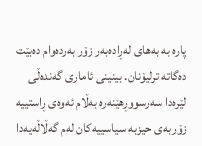پارە بە بەهای لەڕادەبەر زۆر بەردەوام دەبێت دەگاتە ترلیۆنان. بینینی ئاماری گەندەڵی لێرەدا سەرسووڕهێنەرە بەڵام ئەوەی ڕاستییە زۆربەی حیزبە سیاسییەکان لەم گەڵاڵەیەدا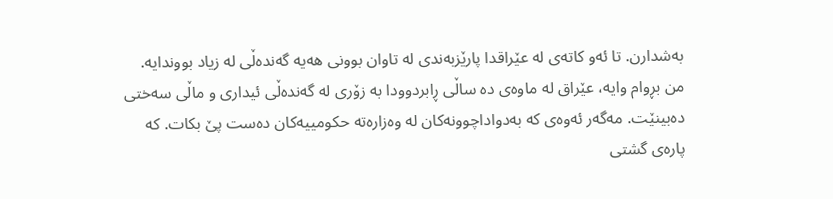بەشدارن. تا ئەو کاتەی لە عێراقدا پارێزبەندی لە تاوان بوونی هەیە گەندەڵی لە زیاد بووندایە.
من بڕوام وایە، عێراق لە ماوەی دە ساڵی ڕابردوودا بە زۆری لە گەندەڵی ئیداری و ماڵی سەختی دەبینێت. مەگەر ئەوەی کە بەدواداچوونەکان لە وەزارەتە حکومییەکان دەست پێ بکات. کە پارەی گشتی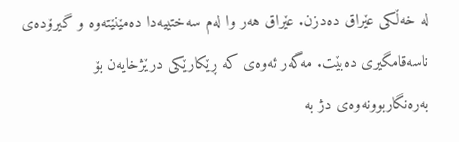لە خەڵکی عێراق دەدزن. عێراق هەر وا لەم سەختییەدا دەمێنێتەوە و گیرۆدەی ناسەقامگیری دەبێت. مەگەر ئەوەی کە ڕێکارێکی درێژخایەن بۆ بەرەنگاربوونەوەی دژ بە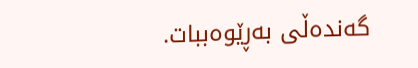گەندەڵی بەڕێوەببات.